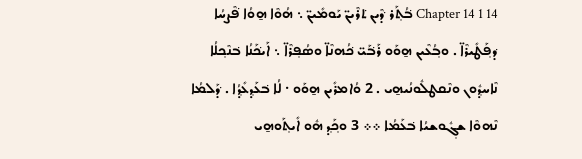14 Chapter 14 1 ܒ݁ܳܬ݂ܰܪ ܕ݁ܶܝܢ ܬ݁ܪܶܝܢ̈ ܝܰܘܡܺܝܢ̈ ܆ ܗܳܘܶܐ ܗ̱ܘܳܐ ܦ݁ܶܨܚܳܐ ܕ݁ܦ݂ܰܛܺܝܪܶܐ̈ . ܘܒ݂ܳܥܶܝܢ ܗ̱ܘܰܘ ܪܰܒ݁ܰܝ̈ ܟ݁ܳܗܢܶܐ̈ ܘܣܳܦ݂ܪܶܐ̈ ܆ ܐܰܝܟ݁ܰܢܳܐ ܒ݁ܢܶܟ݂ܠܳܐ ܢܶܐܚܕ݂ܽܘܢ ܘܢܶܩܛܠܽܘܢܳܝܗ̱ܝ . 2 ܘܳܐܡܪܺܝܢ ܗ̱ܘܰܘ ܁ ܠܳܐ ܒ݁ܥܰܕ݂ܥܺܕ݂ܳܐ . ܕ݁ܰܠܡܳܐ ܢܶܗܘܶܐ ܫܓ݂ܽܘܫܝܳܐ ܒ݁ܥܰܡܳܐ ܀܀ 3 ܘܟ݂ܰܕ݂ ܗܽܘ ܐܺܝܬ݂ܰܘܗ̱ܝ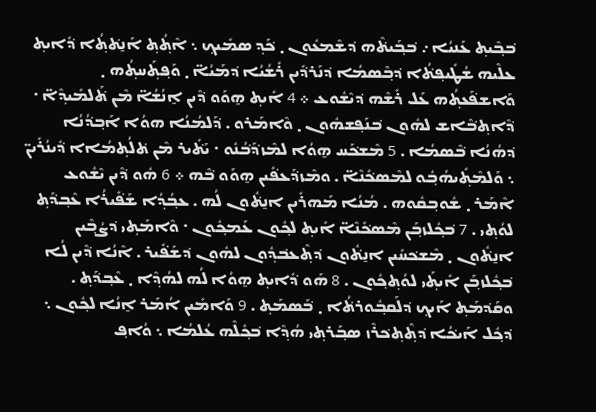ܒ݁ܒ݂ܶܝܬ݂ ܥܰܢܝܳܐ ܇ ܒ݁ܒ݂ܰܝܬ݁ܶܗ ܕ݁ܫܶܡܥܽܘܢ ܂ ܟ݁ܰܕ݂ ܣܡܺܝܟ݂ ܆ ܐܶܬ݂ܳܬ݂ ܐܰܢ̱ܬ݁ܬ݂ܳܐ ܕ݁ܺܐܝܬ݂ ܥܠܶܝܗ ܫܳܛܺܝܦ݂ܬ݁ܳܐ ܕ݁ܒ݂ܶܣܡܳܐ ܕ݁ܢܰܪܕ݁ܺܝܢ ܪܺܫܳܝܳܐ ܕ݁ܡܰܝܳܐ̈ ܂ ܘܰܦ݂ܬ݂ܰܚܬ݂ܳܗ ܂ ܘܰܐܫܦ݁ܰܥܬ݂ܳܗ ܥܰܠ ܪܺܫܶܗ ܕ݁ܝܶܫܽܘܥ ܀ 4 ܐܺܝܬ݂ ܗ̱ܘܰܘ ܕ݁ܶܝܢ ܐ̱ܢܳܫܳܐ̈ ܡܶܢ ܬ݁ܰܠܡܺܝܕ݂ܶܐ̈ ܁ ܕ݁ܶܐܬ݂ܒ݁ܶܐܫ ܠܗܽܘܢ ܒ݁ܢܰܦ݂ܫܗܽܘܢ ܂ ܘܶܐܡܰܪܘ . ܕ݁ܰܠܡܳܢܳܐ ܗܘܳܐ ܐܰܒ݂ܕ݁ܳܢܳܐ ܕ݁ܗܳܢܳܐ ܒ݁ܶܣܡܳܐ . 5 ܡܶܫܟ݁ܰܚ ܗ̱ܘܳܐ ܠܡܶܙܕ݁ܰܒ݁ܳܢܽܘ ܁ ܝܰܬ݁ܺܝܪ ܡܶܢ ܬ݁ܠܳܬ݂ܡܳܐܐ ܕ݁ܺܝܢܳܪܺܝܢ̈ ܆ ܘܰܠܡܶܬ݂ܺܝܗܳܒ݂ܽܘ ܠܡܶܣܟ݁ܺܢܶܐ̈ . ܘܡܶܙܕ݁ܰܥܦ݁ܺܝܢ ܗ̱ܘܰܘ ܒ݁ܶܗ ܀ 6 ܗܽܘ ܕ݁ܶܝܢ ܝܶܫܽܘܥ ܐܶܡܰܪ ܂ ܫܽܘܒ݂ܩܽܘܗ . ܡܳܢܳܐ ܡܰܗܪܺܝܢ ܐܢ̱ܬ݁ܽܘܢ ܠܳܗ . ܥܒ݂ܳܕ݂ܳܐ ܫܰܦ݁ܺܝܪܳܐ ܥܶܒ݂ܕ݁ܰܬ݂ ܠܘܳܬ݂ܝ . 7 ܒ݁ܟ݂ܽܠܙܒ݂ܰܢ ܡܶܣܟ݁ܺܢܶܐ̈ ܐܺܝܬ݂ ܠܟ݂ܽܘܢ ܥܰܡܟ݂ܽܘܢ ܁ ܘܶܐܡܰܬ݂ܝ ܕ݁ܨܳܒ݂ܶܝܢ ܐܢ̱ܬ݁ܽܘܢ ܂ ܡܶܫܟ݁ܚܺܝܢ ܐܢ̱ܬ݁ܽܘܢ ܕ݁ܬ݂ܶܥܒ݁ܕ݂ܽܘܢ ܠܗܽܘܢ ܕ݁ܫܰܦ݁ܺܝܪ . ܐܶܢܳܐ ܕ݁ܶܝܢ ܠܳܐ ܒ݁ܟ݂ܽܠܙܒ݂ܰܢ ܐܺܝܬ݂ܰܝ ܠܘܳܬ݂ܟ݂ܽܘܢ . 8 ܗܰܘ ܕ݁ܺܐܝܬ݂ ܗ̱ܘܳܐ ܠܳܗ ܠܗܳܕ݂ܶܐ ܂ ܥܶܒ݂ܕ݁ܰܬ݂ . ܘܩܰܕ݁ܡܰܬ݂ ܐܰܝܟ݂ ܕ݁ܠܰܩܒ݂ܽܘܪܬ݁ܳܐ ܂ ܒ݁ܰܣܡܰܬ݂ . 9 ܘܰܐܡܺܝܢ ܐܳܡܰܪ ܐ̱ܢܳܐ ܠܟ݂ܽܘܢ ܆ ܕ݁ܟ݂ܽܠ ܐܰܝܟ݁ܳܐ ܕ݁ܬ݂ܶܬ݂ܟ݁ܪܶܙ ܣܒ݂ܰܪܬ݂ܝ ܗܳܕ݂ܶܐ ܒ݁ܟ݂ܽܠܶܗ ܥܳܠܡܳܐ ܆ ܘܳܐܦ݂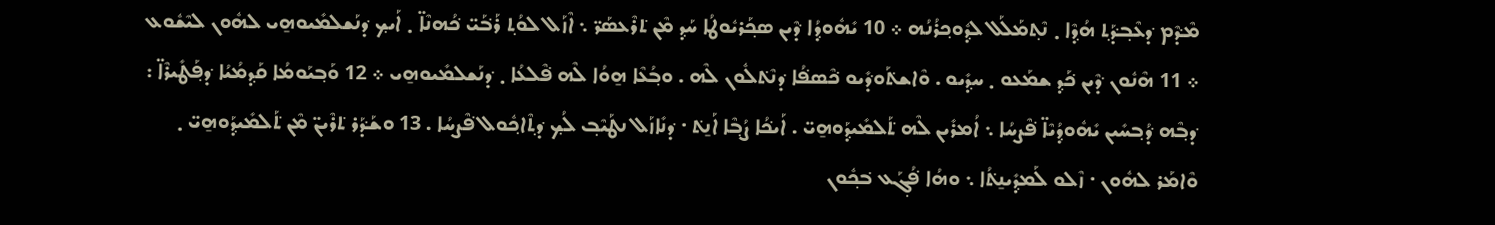ܡܶܕ݁ܶܡ ܕ݁ܥܶܒ݂ܕ݁ܰܬ݂ ܗܳܕ݂ܶܐ ܂ ܢܶܬ݂ܡܰܠܰܠ ܠܕ݂ܽܘܟ݂ܪܳܢܳܗ ܀ 10 ܝܺܗܽܘܕ݂ܳܐ ܕ݁ܶܝܢ ܣܟ݂ܰܪܝܽܘܛܳܐ ܚܰܕ݂ ܡܶܢ ܬ݁ܪܶܥܣܰܪ̈ ܆ ܐܶܙܰܠ ܠܘܳܬ݂ ܪܰܒ݁ܰܝ̈ ܟ݁ܳܗܢܶܐ̈ ܂ ܐܰܝܟ݂ ܕ݁ܢܰܫܠܡܺܝܘܗ̱ܝ ܠܗܽܘܢ ܠܝܶܫܽܘܥ ܀ 11 ܗܶܢܽܘܢ ܕ݁ܶܝܢ ܟ݁ܰܕ݂ ܫܡܰܥܘ ܂ ܚܕ݂ܺܝܘ . ܘܶܐܫܬ݁ܰܘܕ݁ܺܝܘ ܟ݁ܶܣܦ݁ܳܐ ܕ݁ܢܶܬ݁ܠܽܘܢ ܠܶܗ . ܘܒ݂ܳܥܶܐ ܗ̱ܘܳܐ ܠܶܗ ܦ݁ܶܠܥܳܐ ܂ ܕ݁ܢܰܫܠܡܺܝܘܗ̱ܝ ܀ 12 ܘܰܒ݂ܝܰܘܡܳܐ ܩܰܕ݂ܡܳܝܳܐ ܕ݁ܦ݂ܰܛܺܝܪܶܐ̈ : ܕ݁ܒ݂ܶܗ ܕ݁ܳܒ݂ܚܺܝܢ ܝܺܗܽܘܕ݂ܳܝܶܐ̈ ܦ݁ܶܨܚܳܐ ܆ ܐܳܡܪܺܝܢ ܠܶܗ ܬ݁ܰܠܡܺܝܕ݂ܰܘܗ̱ܝ̈ . ܐܰܝܟ݁ܳܐ ܨܳܒ݂ܶܐ ܐܰܢ̱ܬ݁ ܁ ܕ݁ܢܺܐܙܰܠ ܢܛܰܝܶܒ݂ ܠܳܟ݂ ܕ݁ܬ݂ܶܐܟ݂ܽܘܠ ܦ݁ܶܨܚܳܐ . 13 ܘܫܰܕ݁ܰܪ ܬ݁ܪܶܝܢ̈ ܡܶܢ ܬ݁ܰܠܡܺܝܕ݂ܰܘܗ̱ܝ̈ ܂ ܘܶܐܡܰܪ ܠܗܽܘܢ ܁ ܙܶܠܘ ܠܰܡܕ݂ܺܝܢ̱ܬ݁ܳܐ ܆ ܘܗܳܐ ܦ݁ܳܓ݂ܰܥ ܒ݁ܟ݂ܽܘܢ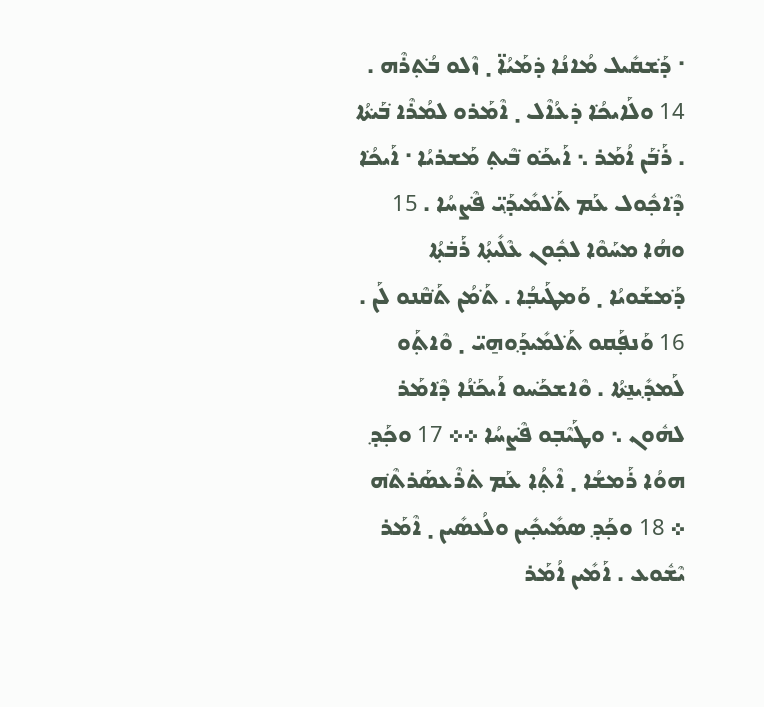܁ ܕ݁ܰܫܩܺܝܠ ܡܳܐܢܳܐ ܕ݁ܡܰܝܳܐ̈ ܂ ܙܶܠܘ ܒ݁ܳܬ݂ܪܶܗ . 14 ܘܠܰܐܝܟ݁ܳܐ ܕ݁ܥܳܐܶܠ ܂ ܐܶܡܰܪܘ ܠܡܳܪܶܐ ܒ݁ܰܝܬ݁ܳܐ . ܪܰܒ݁ܰܢ ܐܳܡܰܪ ܆ ܐܰܝܟ݁ܰܘ ܒ݁ܶܝܬ݂ ܡܰܫܪܝܳܐ ܁ ܐܰܝܟ݁ܳܐ ܕ݁ܶܐܟ݂ܽܘܠ ܥܰܡ ܬ݁ܰܠܡܺܝܕ݂ܰܝ̈ ܦ݁ܶܨܚܳܐ . 15 ܘܗܳܐ ܡܚܰܘܶܐ ܠܟ݂ܽܘܢ ܥܶܠܺܝܬ݂ܳܐ ܪܰܒ݁ܬ݂ܳܐ ܕ݁ܰܡܫܰܘܝܳܐ ܂ ܘܰܡܛܰܝܒ݂ܳܐ . ܬ݁ܰܡܳܢ ܬ݁ܰܩܶܢܘ ܠܰܢ . 16 ܘܰܢܦ݂ܰܩܘ ܬ݁ܰܠܡܺܝܕ݂ܰܘܗ̱ܝ̈ ܂ ܘܶܐܬ݂ܰܘ ܠܰܡܕ݂ܺܝܢ̱ܬ݁ܳܐ . ܘܶܐܫܟ݁ܰܚܘ ܐܰܝܟ݁ܰܢܳܐ ܕ݁ܶܐܡܰܪ ܠܗܽܘܢ ܆ ܘܛܰܝܶܒ݂ܘ ܦ݁ܶܨܚܳܐ ܀܀ 17 ܘܟ݂ܰܕ݂ ܗܘܳܐ ܪܰܡܫܳܐ ܂ ܐܶܬ݂ܳܐ ܥܰܡ ܬ݁ܪܶܥܣܰܪܬ݁ܶܗ ܀ 18 ܘܟ݂ܰܕ݂ ܣܡܺܝܟ݂ܺܝܢ ܘܠܳܥܣܺܝܢ ܂ ܐܶܡܰܪ ܝܶܫܽܘܥ . ܐܰܡܺܝܢ ܐܳܡܰܪ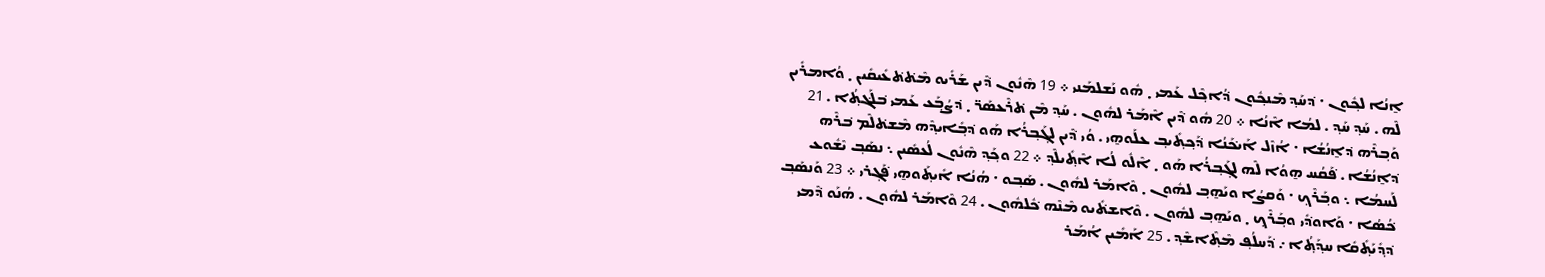ܐ̱ܢܳܐ ܠܟ݂ܽܘܢ ܁ ܕ݁ܚܰܕ݂ ܡܶܢܟ݂ܽܘܢ ܕ݁ܳܐܟ݂ܶܠ ܥܰܡܝ ܂ ܗܽܘ ܢܰܫܠܡܰܢܝ ܀ 19 ܗܶܢܽܘܢ ܕ݁ܶܝܢ ܫܰܪܺܝܘ ܡܶܬ݁ܬ݁ܥܺܝܩܺܝܢ ܂ ܘܳܐܡܪܺܝܢ ܠܶܗ . ܚܰܕ݂ ܚܰܕ݂ . ܠܡܳܐ ܐܶܢܳܐ ܀ 20 ܗܽܘ ܕ݁ܶܝܢ ܐܶܡܰܪ ܠܗܽܘܢ . ܚܰܕ݂ ܡܶܢ ܬ݁ܪܶܥܣܰܪ̈ ܂ ܕ݁ܨܳܒ݂ܰܥ ܥܰܡܝ ܒ݁ܠܰܓ݁ܬ݂ܳܐ . 21 ܘܰܒ݂ܪܶܗ ܕ݁ܐ̱ܢܳܫܳܐ ܁ ܐܳܙܶܠ ܐܰܝܟ݁ܰܢܳܐ ܕ݁ܰܟ݂ܬ݂ܺܝܒ݂ ܥܠܰܘܗ̱ܝ . ܘܳܝ ܕ݁ܶܝܢ ܠܓ݂ܰܒ݂ܪܳܐ ܗܰܘ ܕ݁ܒ݂ܺܐܝܕ݂ܶܗ ܡܶܫܬ݁ܠܶܡ ܒ݁ܪܶܗ ܕ݁ܐ̱ܢܳܫܳܐ . ܦ݁ܰܩܳܚ ܗ̱ܘܳܐ ܠܶܗ ܠܓ݂ܰܒ݂ܪܳܐ ܗܰܘ ܂ ܐܶܠܽܘ ܠܳܐ ܐܶܬ݂ܺܝܠܶܕ݂ ܀ 22 ܘܟ݂ܰܕ݂ ܗܶܢܽܘܢ ܠܳܥܣܺܝܢ ܆ ܢܣܰܒ݂ ܝܶܫܽܘܥ ܠܰܚܡܳܐ ܆ ܘܒ݂ܰܪܶܟ݂ ܁ ܘܰܩܨܳܐ ܘܝܰܗ̱ܒ݂ ܠܗܽܘܢ ܂ ܘܶܐܡܰܪ ܠܗܽܘܢ . ܣܰܒ݂ܘ ܁ ܗܳܢܳܐ ܐܺܝܬ݂ܰܘܗ̱ܝ ܦ݁ܰܓ݂ܪܝ ܀ 23 ܘܰܢܣܰܒ݂ ܟ݁ܳܣܳܐ ܁ ܘܰܐܘܕ݁ܺܝ ܘܒ݂ܰܪܶܟ݂ ܂ ܘܝܰܗ̱ܒ݂ ܠܗܽܘܢ . ܘܶܐܫܬ݁ܺܝܘ ܡܶܢܶܗ ܟ݁ܽܠܗܽܘܢ . 24 ܘܶܐܡܰܪ ܠܗܽܘܢ . ܗܳܢܰܘ ܕ݁ܶܡܝ ܕ݁ܕ݂ܺܝܰܬ݂ܺܩܺܐ ܚܕ݂ܰܬ݂ܳܐ ܇ ܕ݁ܰܚܠܳܦ݂ ܡܶܬ݂ܶܐܫܶܕ݂ . 25 ܐܰܡܺܝܢ ܐܳܡܰܪ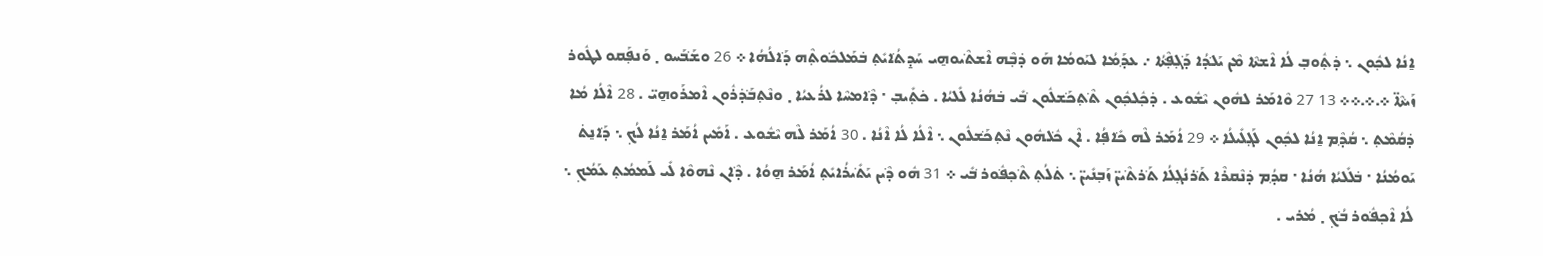ܐ̱ܢܳܐ ܠܟ݂ܽܘܢ ܆ ܕ݁ܬ݂ܽܘܒ݂ ܠܳܐ ܐܶܫܬ݁ܶܐ ܡܶܢ ܝܰܠܕ݁ܳܐ ܕ݁ܰܓ݂ܦ݂ܶܬ݁ܳܐ ܇ ܥܕ݂ܰܡܳܐ ܠܝܰܘܡܳܐ ܗܰܘ ܕ݁ܒ݂ܶܗ ܐܶܫܬ݁ܶܝܘܗ̱ܝ ܚܰܕ̱ܬ݁ܳܐܝܺܬ݂ ܒ݁ܡܰܠܟ݁ܽܘܬ݂ܶܗ ܕ݁ܰܐܠܳܗܳܐ ܀ 26 ܘܫܰܒ݁ܰܚܘ ܂ ܘܰܢܦ݂ܰܩܘ ܠܛܽܘܪ ܙܰܝܬ݁ܶܐ̈ ܀.܀.܀܀ 13 27 ܘܶܐܡܰܪ ܠܗܽܘܢ ܝܶܫܽܘܥ . ܕ݁ܟ݂ܽܠܟ݂ܽܘܢ ܬ݁ܶܬ݂ܟ݁ܰܫܠܽܘܢ ܒ݁ܺܝ ܒ݁ܗܳܢܳܐ ܠܺܠܝܳܐ . ܟ݁ܬ݂ܺܝܒ݂ ܁ ܕ݁ܶܐܡܚܶܐ ܠܪܳܥܝܳܐ ܂ ܘܢܶܬ݂ܒ݁ܰܕ݁ܪܽܘܢ ܐܶܡܪܰܘܗ̱ܝ̈ . 28 ܐܶܠܳܐ ܡܳܐ ܕ݁ܩܳܡܶܬ݂ ܆ ܩܳܕ݂ܶܡ ܐ̱ܢܳܐ ܠܟ݂ܽܘܢ ܠܰܓ݂ܠܺܝܠܳܐ ܀ 29 ܐܳܡܰܪ ܠܶܗ ܟ݁ܺܐܦ݂ܳܐ . ܐܶܢ ܟ݁ܽܠܗܽܘܢ ܢܶܬ݂ܟ݁ܰܫܠܽܘܢ ܆ ܐܶܠܳܐ ܠܳܐ ܐܶܢܳܐ . 30 ܐܳܡܰܪ ܠܶܗ ܝܶܫܽܘܥ . ܐܰܡܺܝܢ ܐܳܡܰܪ ܐ̱ܢܳܐ ܠܳܟ݂ ܆ ܕ݁ܰܐܢ̱ܬ݁ ܝܰܘܡܳܢܳܐ ܁ ܒ݁ܠܺܠܝܳܐ ܗܳܢܳܐ ܁ ܩܕ݂ܳܡ ܕ݁ܢܶܩܪܶܐ ܬ݁ܰܪܢܳܓ݂ܠܳܐ ܬ݁ܰܪܬ݁ܶܝܢ̈ ܙܰܒ݂ܢܺܝܢ̈ ܆ ܬ݁ܠܳܬ݂ ܬ݁ܶܟ݂ܦ݁ܽܘܪ ܒ݁ܺܝ ܀ 31 ܗܽܘ ܕ݁ܶܝܢ ܝܰܬ݁ܺܝܪܳܐܝܺܬ݂ ܐܳܡܰܪ ܗ̱ܘܳܐ . ܕ݁ܶܐܢ ܢܶܗܘܶܐ ܠܺܝ ܠܰܡܡܳܬ݂ ܥܰܡܳܟ݂ ܆ ܠܳܐ ܐܶܟ݂ܦ݁ܽܘܪ ܒ݁ܳܟ݂ ܂ ܡܳܪܝ .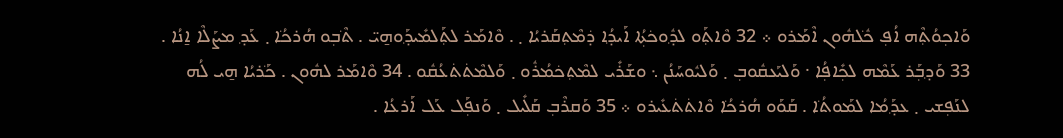ܘܰܐܟ݂ܘܳܬ݂ܶܗ ܐܳܦ݂ ܟ݁ܽܠܗܽܘܢ ܐܶܡܰܪܘ ܀ 32 ܘܶܐܬ݂ܰܘ ܠܕ݂ܽܘܟ݁ܬ݂ܳܐ ܐܰܝܕ݂ܳܐ ܕ݁ܡܶܬ݂ܩܰܪܝܳܐ ܂ . ܘܶܐܡܰܪ ܠܬ݂ܰܠܡܺܝܕ݂ܰܘܗ̱ܝ̈ . ܬ݁ܶܒ݂ܘ ܗܳܪܟ݁ܳܐ ܂ ܥܰܕ݂ ܡܨܰܠܶܐ ܐ̱ܢܳܐ . 33 ܘܰܕ݂ܒ݂ܰܪ ܥܰܡܶܗ ܠܟ݂ܺܐܦ݂ܳܐ ܁ ܘܰܠܝܰܥܩܽܘܒ݂ ܂ ܘܰܠܝܽܘܚܰܢܳܢ ܆ ܘܫܰܪܺܝ ܠܡܶܬ݂ܟ݁ܡܳܪܽܘ ܂ ܘܰܠܡܶܬ݁ܬ݁ܥܳܩܽܘ . 34 ܘܶܐܡܰܪ ܠܗܽܘܢ . ܟ݁ܰܪܝܳܐ ܗ̱ܝ ܠܳܗ ܠܢܰܦ݂ܫܝ ܂ ܥܕ݂ܰܡܳܐ ܠܡܰܘܬ݁ܳܐ . ܩܰܘܰܘ ܗܳܪܟ݁ܳܐ ܘܶܐܬ݁ܬ݁ܥܺܝܪܘ ܀ 35 ܘܰܩܪܶܒ݂ ܩܰܠܺܝܠ ܂ ܘܰܢܦ݂ܰܠ ܥܰܠ ܐܰܪܥܳܐ .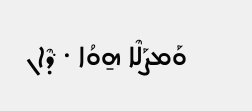ܘܰܡܨܰܠܶܐ ܗ̱ܘܳܐ ܁ ܕ݁ܶܐܢ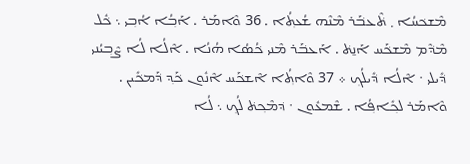ܡܶܫܟ݁ܚܳܐ ܂ ܬ݁ܶܥܒ݁ܰܪ ܡܶܢܶܗ ܫܳܥܬ݂ܳܐ . 36 ܘܶܐܡܰܪ . ܐܰܒ݂ܳܐ ܐܳܒ݂ܝ ܆ ܟ݁ܽܠ ܡܶܕ݁ܶܡ ܡܶܫܟ݁ܰܚ ܐܰܢ̱ܬ݁ . ܐܰܥܒ݁ܰܪ ܡܶܢܝ ܟ݁ܳܣܳܐ ܗܳܢܳܐ . ܐܶܠܳܐ ܠܳܐ ܨܶܒ݂ܝܳܢܝ ܕ݁ܺܝܠܝ ܁ ܐܶܠܳܐ ܕ݁ܺܝܠܳܟ݂ ܀ 37 ܘܶܐܬ݂ܳܐ ܐܶܫܟ݁ܰܚ ܐܶܢܽܘܢ ܟ݁ܰܕ݂ ܕ݁ܰܡܟ݁ܺܝܢ . ܘܶܐܡܰܪ ܠܟ݂ܺܐܦ݂ܳܐ . ܫܶܡܥܽܘܢ ܁ ܕ݁ܡܶܟ݂ܬ݁ ܠܳܟ݂ ܆ ܠܳܐ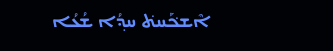ܐܶܫܟ݁ܰܚܬ݁ ܚܕ݂ܳܐ ܫܳܥܳܐ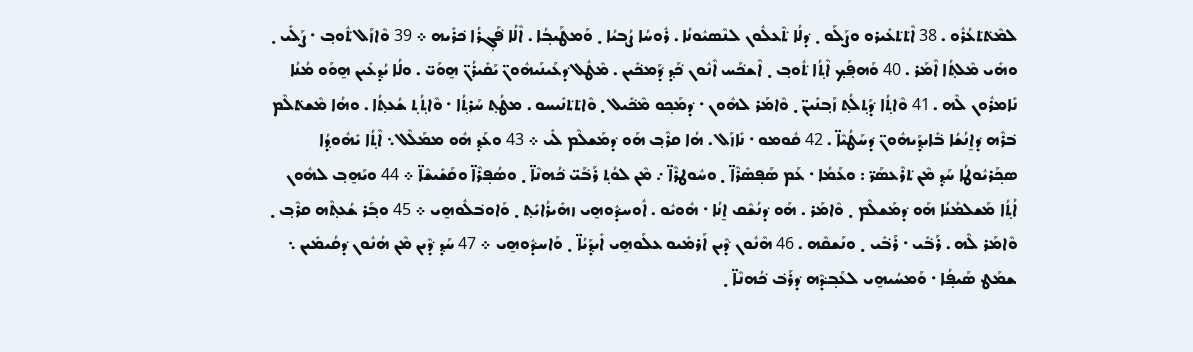ܠܡܶܬ݁ܬ݁ܥܳܪܽܘ . 38 ܐܶܬ݁ܬ݁ܥܺܝܪܘ ܘܨܰܠܰܘ ܂ ܕ݁ܠܳܐ ܬ݁ܶܥܠܽܘܢ ܠܢܶܣܝܽܘܢܳܐ . ܪܽܘܚܳܐ ܨܳܒ݂ܝܳܐ ܂ ܘܰܡܛܰܝܒ݂ܳܐ . ܐܶܠܳܐ ܦ݁ܰܓ݂ܪܳܐ ܟ݁ܪܺܝܗ ܀ 39 ܘܶܐܙܰܠ ܬ݁ܽܘܒ݂ ܁ ܨܰܠܺܝ ܂ ܘܗܺܝ ܡܶܠܬ݂ܳܐ ܐܶܡܰܪ . 40 ܘܰܗܦ݂ܰܟ݂ ܐܶܬ݂ܳܐ ܬ݁ܽܘܒ݂ ܂ ܐܶܫܟ݁ܰܚ ܐܶܢܽܘܢ ܟ݁ܰܕ݂ ܕ݁ܰܡܟ݁ܺܝܢ . ܡܶܛܽܠ ܕ݁ܥܰܝܢܰܝܗܽܘܢ̈ ܝܰܩܺܝܪܳܢ̈ ܗ̱ܘܰܝ̈ . ܘܠܳܐ ܝܳܕ݂ܥܺܝܢ ܗ̱ܘܰܘ ܡܳܢܳܐ ܢܺܐܡܪܽܘܢ ܠܶܗ . 41 ܘܶܐܬ݂ܳܐ ܕ݁ܰܬ݂ܠܳܬ݂ ܙܰܒ݂ܢܺܝܢ̈ ܂ ܘܶܐܡܰܪ ܠܗܽܘܢ ܁ ܕ݁ܡܰܟ݂ܘ ܡܶܟ݁ܺܝܠ ܂ ܘܶܐܬ݁ܬ݁ܢܺܝܚܘ . ܡܛܳܬ݂ ܚܰܪܬ݂ܳܐ ܁ ܘܶܐܬ݂ܳܬ݂ ܫܳܥܬ݂ܳܐ . ܘܗܳܐ ܡܶܫܬ݁ܠܶܡ ܒ݁ܪܶܗ ܕ݁ܐ̱ܢܳܫܳܐ ܒ݁ܺܐܝܕ݂ܰܝܗܽܘܢ̈ ܕ݁ܚܰܛܳܝܶܐ̈ . 42 ܩܽܘܡܘ ܁ ܢܺܐܙܰܠ . ܗܳܐ ܩܪܶܒ݂ ܗܰܘ ܕ݁ܡܰܫܠܶܡ ܠܺܝ ܀ 43 ܘܥܰܕ݂ ܗܽܘ ܡܡܰܠܶܠ ܆ ܐܶܬ݂ܳܐ ܝܺܗܽܘܕ݂ܳܐ ܣܟ݂ܰܪܝܽܘܛܳܐ ܚܰܕ݂ ܡܶܢ ܬ݁ܪܶܥܣܰܪ̈ : ܘܥܰܡܳܐ ܁ ܥܰܡ ܣܰܦ݂ܣܺܪܶܐ̈ ܂ ܘܚܽܘܛܪܶܐ̈ ܇ ܡܶܢ ܠܘܳܬ݂ ܪܰܒ݁ܰܝ̈ ܟ݁ܳܗܢܶܐ̈ ܂ ܘܣܳܦ݂ܪܶܐ̈ ܘܩܰܫܺܝܫܶܐ̈ ܀ 44 ܘܝܰܗ̱ܒ݂ ܠܗܽܘܢ ܐܳܬ݂ܳܐ ܡܰܫܠܡܳܢܳܐ ܗܰܘ ܕ݁ܡܰܫܠܶܡ ܂ ܘܶܐܡܰܪ . ܗܰܘ ܕ݁ܢܳܫܶܩ ܐ̱ܢܳܐ ܁ ܗܽܘܝܽܘ . ܐܽܘܚܕ݁ܽܘܗ̱ܝ ܙܗܺܝܪܳܐܝܺܬ݂ ܂ ܘܰܐܘܒ݁ܠܽܘܗ̱ܝ ܀ 45 ܘܒ݂ܰܪ ܫܳܥܬ݂ܶܗ ܩܪܶܒ݂ ܂ ܘܶܐܡܰܪ ܠܶܗ . ܪܰܒ݁ܺܝ ܁ ܪܰܒ݁ܺܝ ܂ ܘܢܰܫܩܶܗ . 46 ܗܶܢܽܘܢ ܕ݁ܶܝܢ ܐܰܪܡܺܝܘ ܥܠܰܘܗ̱ܝ ܐܺܝܕ݂ܰܝܳܐ̈ ܂ ܘܰܐܚܕ݁ܽܘܗ̱ܝ ܀ 47 ܚܰܕ݂ ܕ݁ܶܝܢ ܡܶܢ ܗܳܢܽܘܢ ܕ݁ܩܳܝܡܺܝܢ ܆ ܫܡܰܛ ܣܰܝܦ݂ܳܐ ܁ ܘܰܡܚܳܝܗ̱ܝ ܠܥܰܒ݂ܕ݁ܶܗ ܕ݁ܪܰܒ݁ ܟ݁ܳܗܢܶܐ̈ ܂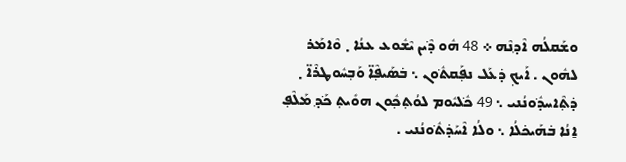ܘܫܰܩܠܳܗ ܐܶܕ݂ܢܶܗ ܀ 48 ܗܽܘ ܕ݁ܶܝܢ ܝܶܫܽܘܥ ܥܢܳܐ ܂ ܘܶܐܡܰܪ ܠܗܽܘܢ . ܐܰܝܟ݂ ܕ݁ܥܰܠ ܢܦ݂ܰܩܬ݁ܽܘܢ ܆ ܒ݁ܣܰܝܦ݂ܶܐ̈ ܘܰܒ݂ܚܽܘܛܪܶܐ̈ ܂ ܕ݁ܬ݂ܶܐܚܕ݁ܽܘܢܳܢܝ ܆ 49 ܟ݁ܽܠܝܽܘܡ ܠܘܳܬ݂ܟ݂ܽܘܢ ܗܘܺܝܬ݂ ܟ݁ܰܕ݂ ܡܰܠܶܦ݂ ܐ̱ܢܳܐ ܒ݁ܗܰܝܟ݁ܠܳܐ ܆ ܘܠܳܐ ܐܶܚܰܕ݁ܬ݁ܽܘܢܳܢܝ .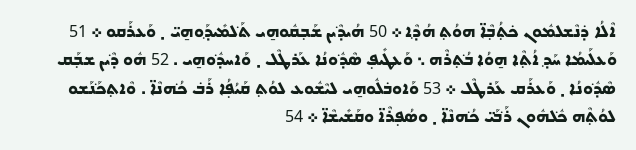ܐܶܠܳܐ ܕ݁ܢܶܫܠܡܽܘܢ ܟ݁ܬ݂ܳܒ݂ܶܐ̈ ܗܘܳܬ݂ ܗܳܕ݂ܶܐ ܀ 50 ܗܳܝܕ݁ܶܝܢ ܫܰܒ݂ܩܽܘܗ̱ܝ ܬ݁ܰܠܡܺܝܕ݂ܰܘܗ̱ܝ̈ ܂ ܘܰܥܪܰܩܘ ܀ 51 ܘܰܥܠܰܝܡܳܐ ܚܰܕ݂ ܐܳܬ݂ܶܐ ܗ̱ܘܳܐ ܒ݁ܳܬ݂ܪܶܗ ܆ ܘܰܥܛܺܝܦ݂ ܣܶܕ݁ܽܘܢܳܐ ܥܰܪܛܶܠ ܂ ܘܰܐܚܕ݁ܽܘܗ̱ܝ . 52 ܗܽܘ ܕ݁ܶܝܢ ܫܒ݂ܰܩ ܣܶܕ݁ܽܘܢܳܐ ܂ ܘܰܥܪܰܩ ܥܰܪܛܶܠ ܀ 53 ܘܰܐܘܒ݁ܠܽܘܗ̱ܝ ܠܝܶܫܽܘܥ ܠܘܳܬ݂ ܩܰܝܳܦ݂ܳܐ ܪܰܒ݁ ܟ݁ܳܗܢܶܐ̈ . ܘܶܐܬ݂ܟ݁ܰܢܰܫܘ ܠܘܳܬ݂ܶܗ ܟ݁ܽܠܗܽܘܢ ܪܰܒ݁ܰܝ̈ ܟ݁ܳܗܢܶܐ̈ ܂ ܘܣܳܦ݂ܪܶܐ̈ ܘܩܰܫܺܝܫܶܐ̈ ܀ 54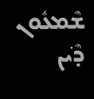ܫܶܡܥܽܘܢ ܕ݁ܶܝܢ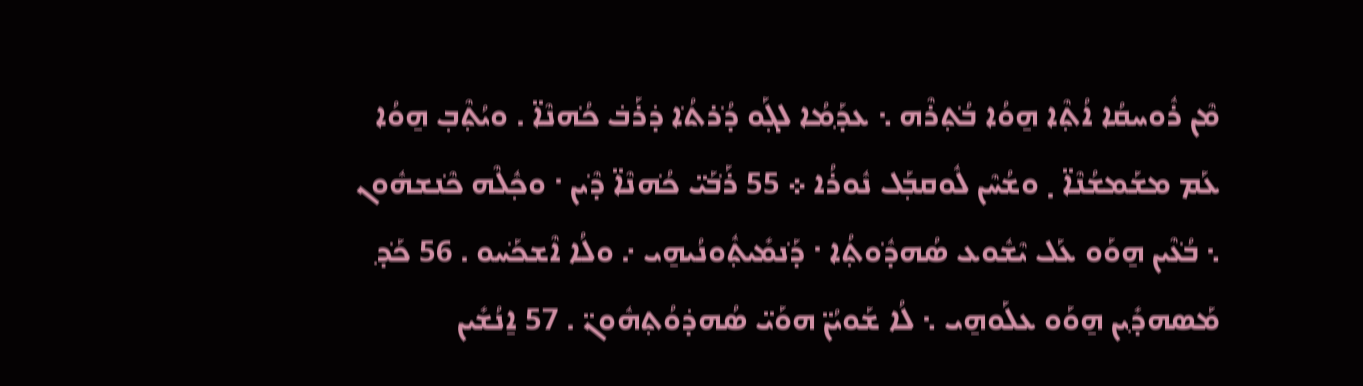ܡܶܢ ܪܽܘܚܩܳܐ ܐܳܬ݂ܶܐ ܗ̱ܘܳܐ ܒ݁ܳܬ݂ܪܶܗ ܆ ܥܕ݂ܰܡܳܐ ܠܓ݂ܰܘ ܕ݁ܳܪܬ݁ܳܐ ܕ݁ܪܰܒ݁ ܟ݁ܳܗܢܶܐ̈ . ܘܝܳܬ݂ܶܒ݂ ܗ̱ܘܳܐ ܥܰܡ ܡܫܰܡܫܳܢܶܐ̈ ܂ ܘܫܳܚܶܢ ܠܽܘܩܒ݂ܰܠ ܢܽܘܪܳܐ ܀ 55 ܪܰܒ݁ܰܝ̈ ܟ݁ܳܗܢܶܐ̈ ܕ݁ܶܝܢ ܁ ܘܟ݂ܽܠܶܗ ܟ݁ܶܢܫܗܽܘܢ ܆ ܒ݁ܳܥܶܝܢ ܗ̱ܘܰܘ ܥܰܠ ܝܶܫܽܘܥ ܣܳܗܕ݁ܽܘܬ݂ܳܐ ܁ ܕ݁ܰܢܡܺܝܬ݂ܽܘܢܳܝܗ̱ܝ ܇ ܘܠܳܐ ܐܶܫܟ݁ܰܚܘ . 56 ܟ݁ܰܕ݂ ܡܰܣܗܕ݂ܺܝܢ ܗ̱ܘܰܘ ܥܠܰܘܗ̱ܝ ܆ ܠܳܐ ܫܰܘܝܳܢ̈ ܗܘܰܝ̈ ܣܳܗܕ݁ܘܳܬ݂ܗܽܘܢ̈ . 57 ܐ̱ܢܳܫܺܝܢ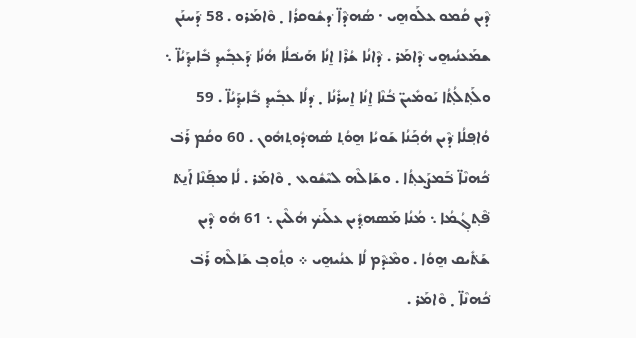ܕ݁ܶܝܢ ܩܳܡܘ ܥܠܰܘܗ̱ܝ ܁ ܣܳܗܕ݁ܶܐ̈ ܕ݁ܫܽܘܩܪܳܐ ܂ ܘܶܐܡܰܪܘ . 58 ܕ݁ܰܚܢܰܢ ܫܡܰܥܢܳܝܗ̱ܝ ܕ݁ܶܐܡܰܪ . ܕ݁ܶܐܢܳܐ ܫܳܪܶܐ ܐ̱ܢܳܐ ܗܰܝܟ݁ܠܳܐ ܗܳܢܳܐ ܕ݁ܰܥܒ݂ܺܝܕ݂ ܒ݁ܺܐܝܕ݂ܰܝܳܐ̈ ܆ ܘܠܰܬ݂ܠܳܬ݂ܳܐ ܝܰܘܡܺܝܢ̈ ܒ݁ܳܢܶܐ ܐ̱ܢܳܐ ܐ̱ܚܪܺܢܳܐ ܂ ܕ݁ܠܳܐ ܥܒ݂ܺܝܕ݂ ܒ݁ܺܐܝܕ݂ܰܝܳܐ̈ . 59 ܘܳܐܦ݂ܠܳܐ ܕ݁ܶܝܢ ܗܳܟ݂ܰܢܳܐ ܫܰܘܝܳܐ ܗ̱ܘܳܬ݂ ܣܳܗܕ݁ܽܘܬ݂ܗܽܘܢ . 60 ܘܩܳܡ ܪܰܒ݁ ܟ݁ܳܗܢܶܐ̈ ܒ݁ܰܡܨܰܥܬ݂ܳܐ . ܘܫܰܐܠܶܗ ܠܝܶܫܽܘܥ ܂ ܘܶܐܡܰܪ . ܠܳܐ ܡܦ݂ܰܢܶܐ ܐܰܢ̱ܬ݁ ܦ݁ܶܬ݂ܓ݂ܳܡܳܐ ܆ ܡܳܢܳܐ ܡܰܣܗܕ݂ܺܝܢ ܥܠܰܝܟ݁ ܗܳܠܶܝܢ ܆ 61 ܗܽܘ ܕ݁ܶܝܢ ܫܰܬ݁ܺܝܩ ܗ̱ܘܳܐ . ܘܡܶܕ݁ܶܡ ܠܳܐ ܥܢܳܝܗ̱ܝ ܀ ܘܬ݂ܽܘܒ݂ ܫܰܐܠܶܗ ܪܰܒ݁ ܟ݁ܳܗܢܶܐ̈ ܂ ܘܶܐܡܰܪ .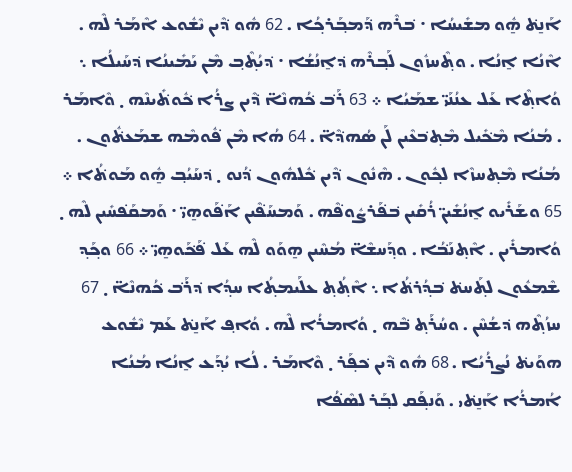ܐܰܢ̱ܬ݁ ܗ̱ܽܘ ܡܫܺܝܚܳܐ ܁ ܒ݁ܪܶܗ ܕ݁ܰܡܒ݂ܰܪܟ݂ܳܐ . 62 ܗܽܘ ܕ݁ܶܝܢ ܝܶܫܽܘܥ ܐܶܡܰܪ ܠܶܗ . ܐܶܢܳܐ ܐ̱ܢܳܐ . ܘܬ݂ܶܚܙܽܘܢ ܠܰܒ݂ܪܶܗ ܕ݁ܐ̱ܢܳܫܳܐ ܁ ܕ݁ܝܳܬ݂ܶܒ݂ ܡܶܢ ܝܰܡܺܝܢܳܐ ܕ݁ܚܰܝܠܳܐ ܆ ܘܳܐܬ݂ܶܐ ܥܰܠ ܥܢܳܢܰܝ̈ ܫܡܰܝܳܐ ܀ 63 ܪܰܒ݁ ܟ݁ܳܗܢܶܐ̈ ܕ݁ܶܝܢ ܨܪܳܐ ܟ݁ܽܘܬ݁ܺܝܢܶܗ ܂ ܘܶܐܡܰܪ . ܡܳܢܳܐ ܡܶܟ݁ܺܝܠ ܡܶܬ݂ܒ݁ܥܶܝܢ ܠܰܢ ܣܳܗܕ݁ܶܐ̈ . 64 ܗܳܐ ܡܶܢ ܦ݁ܽܘܡܶܗ ܫܡܰܥܬ݁ܽܘܢ . ܡܳܢܳܐ ܡܶܬ݂ܚܙܶܐ ܠܟ݂ܽܘܢ . ܗܶܢܽܘܢ ܕ݁ܶܝܢ ܟ݁ܽܠܗܽܘܢ ܕ݁ܳܢܘ ܂ ܕ݁ܚܰܝܳܒ݂ ܗ̱ܽܘ ܡܰܘܬ݁ܳܐ ܀ 65 ܘܫܰܪܺܝܘ ܐ̱ܢܳܫܺܝܢ̈ ܪܳܩܺܝܢ ܒ݁ܦ݁ܰܪܨܽܘܦ݁ܶܗ . ܘܰܡܚܰܦ݁ܶܝܢ ܐܰܦ݁ܰܘܗ̱ܝ̈ ܁ ܘܰܡܩܰܦ݁ܚܺܝܢ ܠܶܗ ܂ ܘܳܐܡܪܺܝܢ . ܐܶܬ݂ܢܰܒ݁ܳܐ . ܘܕ݂ܰܚܫܶܐ̈ ܡܳܚܶܝܢ ܗ̱ܘܰܘ ܠܶܗ ܥܰܠ ܦ݁ܰܟ݁ܰܘܗ̱ܝ̈ ܀ 66 ܘܟ݂ܰܕ݂ ܫܶܡܥܽܘܢ ܠܬ݂ܰܚܬ݁ ܒ݁ܕ݂ܳܪܬ݁ܳܐ ܆ ܐܶܬ݂ܳܬ݂ ܥܠܰܝܡܬ݂ܳܐ ܚܕ݂ܳܐ ܕ݁ܪܰܒ݁ ܟ݁ܳܗܢܶܐ̈ ܂ 67 ܚܙܳܬ݂ܶܗ ܕ݁ܫܳܚܶܢ . ܘܚܳܪܰܬ݂ ܒ݁ܶܗ ܂ ܘܳܐܡܪܳܐ ܠܶܗ . ܘܳܐܦ݂ ܐܰܢ̱ܬ݁ ܥܰܡ ܝܶܫܽܘܥ ܗܘܰܝܬ݁ ܢܳܨܪܳܝܳܐ . 68 ܗܽܘ ܕ݁ܶܝܢ ܟ݁ܦ݂ܰܪ ܂ ܘܶܐܡܰܪ . ܠܳܐ ܝܳܕ݂ܰܥ ܐ̱ܢܳܐ ܡܳܢܳܐ ܐܳܡܪܳܐ ܐܰܢ̱ܬ݁ܝ . ܘܰܢܦ݂ܰܩ ܠܒ݂ܰܪ ܠܣܶܦ݁ܳܐ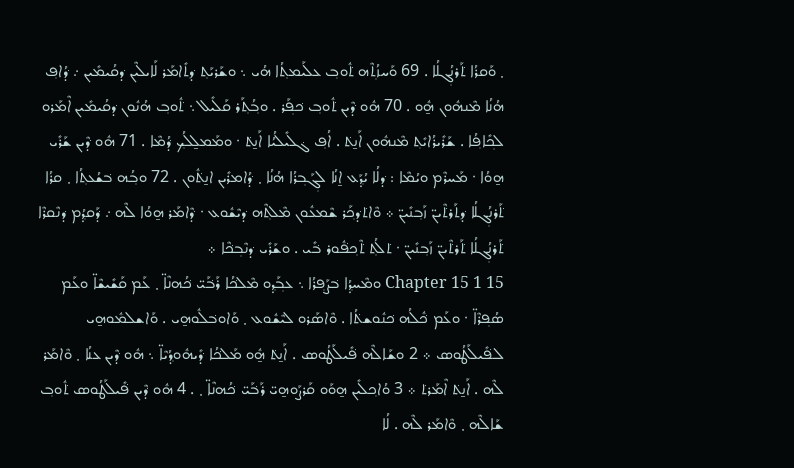܂ ܘܰܩܪܳܐ ܬ݁ܰܪܢܳܓ݂ܠܳܐ . 69 ܘܰܚܙܳܬ݂ܶܗ ܬ݁ܽܘܒ݂ ܥܠܰܝܡܬ݂ܳܐ ܗܳܝ ܆ ܘܫܰܪܝܰܬ݂ ܕ݁ܬ݂ܺܐܡܰܪ ܠܰܐܝܠܶܝܢ ܕ݁ܩܳܝܡܺܝܢ ܇ ܕ݁ܳܐܦ݂ ܗܳܢܳܐ ܡܶܢܗܽܘܢ ܗ̱ܽܘ . 70 ܗܽܘ ܕ݁ܶܝܢ ܬ݁ܽܘܒ݂ ܟ݁ܦ݂ܰܪ . ܘܒ݂ܳܬ݂ܰܪ ܩܰܠܺܝܠ ܆ ܬ݁ܽܘܒ݂ ܗܳܢܽܘܢ ܕ݁ܩܳܝܡܺܝܢ ܐܶܡܰܪܘ ܠܟ݂ܺܐܦ݂ܳܐ . ܫܰܪܺܝܪܳܐܝܺܬ݂ ܡܶܢܗܽܘܢ ܐܰܢ̱ܬ݁ . ܐܳܦ݂ ܓ݁ܠܺܝܠܳܝܳܐ ܐܰܢ̱ܬ݁ ܁ ܘܡܰܡܠ̱ܠܳܟ݂ ܕ݁ܳܡܶܐ . 71 ܗܽܘ ܕ݁ܶܝܢ ܫܰܪܺܝ ܗ̱ܘܳܐ ܁ ܡܰܚܪܶܡ ܘܝܳܡܶܐ : ܕ݁ܠܳܐ ܝܳܕ݂ܰܥ ܐ̱ܢܳܐ ܠܓ݂ܰܒ݂ܪܳܐ ܗܳܢܳܐ ܂ ܕ݁ܳܐܡܪܺܝܢ ܐܢ̱ܬ݁ܽܘܢ . 72 ܘܒ݂ܳܗ ܒ݁ܫܳܥܬ݂ܳܐ ܂ ܩܪܳܐ ܬ݁ܰܪܢܳܓ݂ܠܳܐ ܕ݁ܬ݂ܰܪܬ݁ܶܝܢ̈ ܙܰܒ݂ܢܺܝܢ̈ ܀ ܘܶܐܬ݁ܕ݁ܟ݂ܰܪ ܫܶܡܥܽܘܢ ܡܶܠܬ݂ܶܗ ܕ݁ܝܶܫܽܘܥ ܁ ܕ݁ܶܐܡܰܪ ܗ̱ܘܳܐ ܠܶܗ ܇ ܕ݁ܰܩܕ݂ܳܡ ܕ݁ܢܶܩܪܶܐ ܬ݁ܰܪܢܳܓ݂ܠܳܐ ܬ݁ܰܪܬ݁ܶܝܢ̈ ܙܰܒ݂ܢܺܝܢ̈ ܁ ܬ݁ܠܳܬ݂ ܬ݁ܶܟ݂ܦ݁ܽܘܪ ܒ݁ܺܝ . ܘܫܰܪܺܝ ܕ݁ܢܶܒ݂ܟ݁ܶܐ ܀
15 Chapter 15 1 ܘܡܶܚܕ݂ܳܐ ܒ݁ܨܰܦ݂ܪܳܐ ܆ ܥܒ݂ܰܕ݂ܘ ܡܶܠܟ݁ܳܐ ܪܰܒ݁ܰܝ̈ ܟ݁ܳܗܢܶܐ̈ ܂ ܥܰܡ ܩܰܫܺܝܫܶܐ̈ ܘܥܰܡ ܣܳܦ݂ܪܶܐ̈ ܁ ܘܥܰܡ ܟ݁ܽܠܳܗ ܟ݁ܢܽܘܫܬ݁ܳܐ . ܘܶܐܣܰܪܘ ܠܝܶܫܽܘܥ ܂ ܘܰܐܘܒ݁ܠܽܘܗ̱ܝ . ܘܰܐܫܠܡܽܘܗ̱ܝ ܠܦ݁ܺܝܠܰܛܳܘܣ ܀ 2 ܘܫܰܐܠܶܗ ܦ݁ܺܝܠܰܛܳܘܣ . ܐܰܢ̱ܬ݁ ܗ̱ܽܘ ܡܰܠܟ݁ܳܐ ܕ݁ܺܝܗܽܘܕ݂ܳܝܶܐ̈ ܆ ܗܽܘ ܕ݁ܶܝܢ ܥܢܳܐ ܂ ܘܶܐܡܰܪ ܠܶܗ . ܐܰܢ̱ܬ݁ ܐܶܡܰܪܬ݁ ܀ 3 ܘܳܐܟ݂ܠܺܝܢ ܗ̱ܘܰܘ ܩܰܪܨܰܘܗ̱ܝ̈ ܪܰܒ݁ܰܝ̈ ܟ݁ܳܗܢܶܐ̈ ܂ . 4 ܗܽܘ ܕ݁ܶܝܢ ܦ݁ܺܝܠܰܛܳܘܣ ܬ݁ܽܘܒ݂ ܫܰܐܠܶܗ ܂ ܘܶܐܡܰܪ ܠܶܗ . ܠܳܐ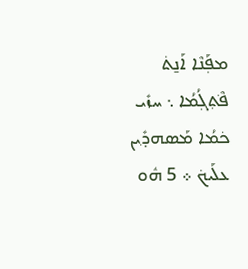ܡܦ݂ܰܢܶܐ ܐܰܢ̱ܬ݁ ܦ݁ܶܬ݂ܓ݂ܳܡܳܐ ܆ ܚܙܺܝ ܟ݁ܡܳܐ ܡܰܣܗܕ݂ܺܝܢ ܥܠܰܝܟ݁ ܀ 5 ܗܽܘ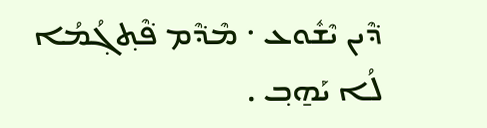ܕ݁ܶܝܢ ܝܶܫܽܘܥ ܁ ܡܶܕ݁ܶܡ ܦ݁ܶܬ݂ܓ݂ܳܡܳܐ ܠܳܐ ܝܰܗ̱ܒ݂ .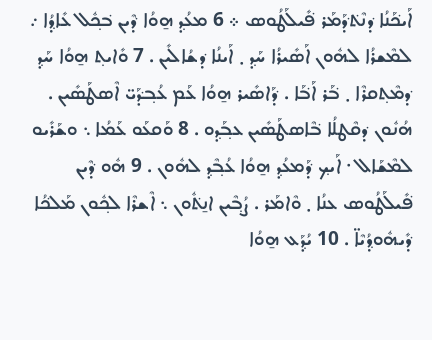ܐܰܝܟ݁ܰܢܳܐ ܕ݁ܢܶܬ݁ܕ݁ܰܡܰܪ ܦ݁ܺܝܠܰܛܳܘܣ ܀ 6 ܡܥܳܕ݂ ܗ̱ܘܳܐ ܕ݁ܶܝܢ ܒ݁ܟ݂ܽܠ ܥܺܐܕ݂ܳܐ ܇ ܠܡܶܫܪܳܐ ܠܗܽܘܢ ܐܰܣܺܝܪܳܐ ܚܰܕ݂ ܂ ܐܰܝܢܳܐ ܕ݁ܫܳܐܠܺܝܢ . 7 ܘܺܐܝܬ݂ ܗ̱ܘܳܐ ܚܰܕ݂ ܕ݁ܡܶܬ݂ܩܪܶܐ ܂ ܒ݁ܰܪ ܐܰܒ݁ܰܐ . ܕ݁ܰܐܣܺܝܪ ܗ̱ܘܳܐ ܥܰܡ ܥܳܒ݂ܕ݁ܰܝ̈ ܐܶܣܛܰܣܺܝܢ . ܗܳܢܽܘܢ ܕ݁ܩܶܛܠܳܐ ܒ݁ܶܐܣܛܰܣܺܝܢ ܥܒ݂ܰܕ݂ܘ . 8 ܘܰܩܥܰܘ ܥܰܡܳܐ ܆ ܘܫܰܪܺܝܘ ܠܡܶܫܰܐܠ ܁ ܐܰܝܟ݂ ܕ݁ܰܡܥܳܕ݂ ܗ̱ܘܳܐ ܥܳܒ݂ܶܕ݂ ܠܗܽܘܢ . 9 ܗܽܘ ܕ݁ܶܝܢ ܦ݁ܺܝܠܰܛܳܘܣ ܥܢܳܐ ܂ ܘܶܐܡܰܪ . ܨܳܒ݂ܶܝܢ ܐܢ̱ܬ݁ܽܘܢ ܆ ܐܶܫܪܶܐ ܠܟ݂ܽܘܢ ܡܰܠܟ݁ܳܐ ܕ݁ܺܝܗܽܘܕ݂ܳܝܶܐ̈ . 10 ܝܳܕ݂ܰܥ ܗ̱ܘܳܐ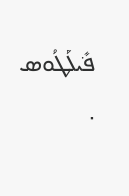ܦ݁ܺܝܠܰܛܳܘܣ ܂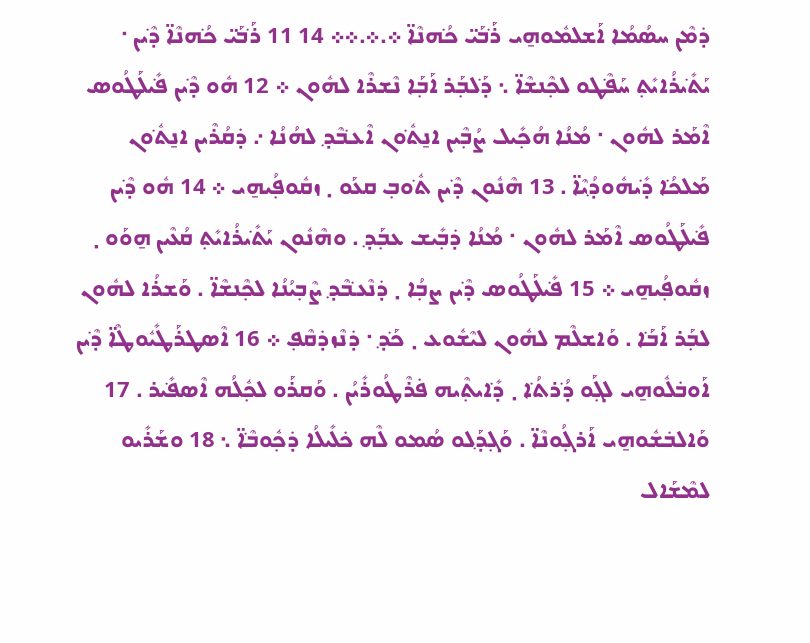ܕ݁ܡܶܢ ܚܣܳܡܳܐ ܐܰܫܠܡܽܘܗ̱ܝ ܪܰܒ݁ܰܝ̈ ܟ݁ܳܗܢܶܐ̈ ܀.܀.܀܀ 14 11 ܪܰܒ݁ܰܝ̈ ܟ݁ܳܗܢܶܐ̈ ܕ݁ܶܝܢ ܁ ܝܰܬ݁ܺܝܪܳܐܝܺܬ݂ ܚܰܦ݁ܶܛܘ ܠܟ݂ܶܢܫܶܐ̈ ܆ ܕ݁ܰܠܒ݂ܰܪ ܐܰܒ݂ܰܐ ܢܶܫܪܶܐ ܠܗܽܘܢ ܀ 12 ܗܽܘ ܕ݁ܶܝܢ ܦ݁ܺܝܠܰܛܳܘܣ ܐܶܡܰܪ ܠܗܽܘܢ ܁ ܡܳܢܳܐ ܗܳܟ݂ܺܝܠ ܨܳܒ݂ܶܝܢ ܐܢ̱ܬ݁ܽܘܢ ܐܶܥܒ݁ܶܕ݂ ܠܗܳܢܳܐ ܇ ܕ݁ܩܳܪܶܝܢ ܐܢ̱ܬ݁ܽܘܢ ܡܰܠܟ݁ܳܐ ܕ݁ܺܝܗܽܘܕ݂ܳܝܶܐ̈ . 13 ܗܶܢܽܘܢ ܕ݁ܶܝܢ ܬ݁ܽܘܒ݂ ܩܥܰܘ ܂ ܙܩܽܘܦ݂ܳܝܗ̱ܝ ܀ 14 ܗܽܘ ܕ݁ܶܝܢ ܦ݁ܺܝܠܰܛܳܘܣ ܐܶܡܰܪ ܠܗܽܘܢ ܁ ܡܳܢܳܐ ܕ݁ܒ݂ܺܝܫ ܥܒ݂ܰܕ݂ . ܘܗܶܢܽܘܢ ܝܰܬ݁ܺܝܪܳܐܝܺܬ݂ ܩܳܥܶܝܢ ܗ̱ܘܰܘ ܂ ܙܩܽܘܦ݂ܳܝܗ̱ܝ ܀ 15 ܦ݁ܺܝܠܰܛܳܘܣ ܕ݁ܶܝܢ ܨܒ݂ܳܐ ܂ ܕ݁ܢܶܥܒ݁ܶܕ݂ ܨܶܒ݂ܝܳܢܳܐ ܠܟ݂ܶܢܫܶܐ̈ . ܘܰܫܪܳܐ ܠܗܽܘܢ ܠܒ݂ܰܪ ܐܰܒ݁ܰܐ . ܘܰܐܫܠܶܡ ܠܗܽܘܢ ܠܝܶܫܽܘܥ ܂ ܟ݁ܰܕ݂ ܁ ܕ݁ܢܶܙܕ݁ܩܶܦ݂ ܀ 16 ܐܶܣܛܪܰܛܺܝܽܘܛܶܐ̈ ܕ݁ܶܝܢ ܐܰܘܒ݁ܠܽܘܗ̱ܝ ܠܓ݂ܰܘ ܕ݁ܳܪܬ݁ܳܐ ܂ ܕ݁ܺܐܝܬ݂ܶܝܗ ܦ݁ܪܶܛܳܘܪܺܝܳܢ . ܘܰܩܪܰܘ ܠܟ݂ܽܠܳܗ ܐܶܣܦ݁ܺܝܪ . 17 ܘܰܐܠܒ݁ܫܽܘܗ̱ܝ ܐܰܪܓ݂ܳܘܢܶܐ̈ . ܘܰܓ݂ܕ݂ܰܠܘ ܣܳܡܘ ܠܶܗ ܟ݁ܠܺܝܠܳܐ ܕ݁ܟ݂ܽܘܒ݁ܶܐ̈ ܆ 18 ܘܫܰܪܺܝܘ ܠܡܶܫܰܐܠ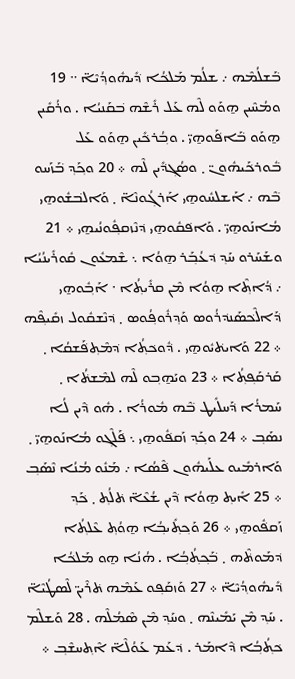ܒ݁ܰܫܠܳܡܶܗ ܇ ܫܠܳܡ ܡܰܠܟ݁ܳܐ ܕ݁ܺܝܗܽܘܕ݂ܳܝܶܐ̈ ܅ 19 ܘܡܳܚܶܝܢ ܗ̱ܘܰܘ ܠܶܗ ܥܰܠ ܪܺܫܶܗ ܒ݁ܩܰܢܝܳܐ . ܘܪܳܩܺܝܢ ܗ̱ܘܰܘ ܒ݁ܰܐܦ݁ܰܘܗ̱ܝ̈ . ܘܒ݂ܳܪܟ݁ܺܝܢ ܗ̱ܘܰܘ ܥܰܠ ܒ݁ܽܘܪܟ݁ܰܝܗܽܘܢ̈ ܂ ܘܣܳܓ݂ܕ݁ܺܝܢ ܠܶܗ ܀ 20 ܘܟ݂ܰܕ݂ ܒ݁ܰܙܰܚܘ ܒ݁ܶܗ ܇ ܐܰܫܠܚܽܘܗ̱ܝ ܐܰܪܓ݂ܳܘܢܶܐ̈ ܂ ܘܰܐܠܒ݁ܫܽܘܗ̱ܝ ܡܳܐܢܰܘܗ̱ܝ̈ . ܘܰܐܦ݁ܩܽܘܗ̱ܝ ܕ݁ܢܶܙܩܦ݂ܽܘܢܳܝܗ̱ܝ ܀ 21 ܘܫܰܚܰܪܘ ܚܰܕ݂ ܕ݁ܥܳܒ݂ܰܪ ܗ̱ܘܳܐ ܆ ܫܶܡܥܽܘܢ ܩܽܘܪܺܝܢܳܝܳܐ ܇ ܕ݁ܳܐܬ݂ܶܐ ܗ̱ܘܳܐ ܡܶܢ ܩܪܺܝܬ݂ܳܐ ܁ ܐܰܒ݂ܽܘܗ̱ܝ ܕ݁ܰܐܠܶܟ݁ܣܰܢܕ݁ܪܳܘܣ ܘܰܕ݂ܪܽܘܦ݂ܳܘܣ ܂ ܕ݁ܢܶܫܩܽܘܠ ܙܩܺܝܦ݂ܶܗ ܀ 22 ܘܰܐܝܬ݁ܝܽܘܗ̱ܝ . ܕ݁ܽܘܟ݁ܬ݂ܳܐ ܕ݁ܡܶܬ݂ܦ݁ܰܫܩܳܐ ܂ ܩܰܪܩܰܦ݂ܬ݂ܳܐ ܀ 23 ܘܝܰܗ̱ܒ݂ܘ ܠܶܗ ܠܡܶܫܬ݁ܳܐ ܂ ܚܰܡܪܳܐ ܕ݁ܰܚܠܺܝܛ ܒ݁ܶܗ ܡܽܘܪܳܐ . ܗܽܘ ܕ݁ܶܝܢ ܠܳܐ ܢܣܰܒ݂ ܀ 24 ܘܟ݂ܰܕ݂ ܙܰܩܦ݁ܽܘܗ̱ܝ ܆ ܦ݁ܰܠܶܓ݂ܘ ܡܳܐܢܰܘܗ̱ܝ̈ ܂ ܘܰܐܪܡܺܝܘ ܥܠܰܝܗܽܘܢ ܦ݁ܶܣܳܐ ܇ ܡܰܢܽܘ ܡܳܢܳܐ ܢܶܣܰܒ݂ ܀ 25 ܐܺܝܬ݂ ܗ̱ܘܳܐ ܕ݁ܶܝܢ ܫܳܥܶܐ̈ ܬ݁ܠܳܬ݂ ܂ ܟ݁ܰܕ݂ ܙܰܩܦ݁ܽܘܗ̱ܝ ܀ 26 ܘܰܟ݂ܬ݂ܺܝܒ݂ܳܐ ܗ̱ܘܳܬ݂ ܥܶܠܬ݂ܳܐ ܕ݁ܡܰܘܬ݁ܶܗ ܂ ܒ݁ܰܟ݂ܬ݂ܳܒ݂ܳܐ . ܗܳܢܳܐ ܗ̱ܘ ܡܰܠܟ݁ܳܐ ܕ݁ܺܝܗܽܘܕ݂ܳܝܶܐ̈ ܀ 27 ܘܰܙܩܰܦ݂ܘ ܥܰܡܶܗ ܬ݁ܪܶܝܢ̈ ܠܶܣܛܳܝܶܐ̈ . ܚܰܕ݂ ܡܶܢ ܝܰܡܺܝܢܶܗ ܂ ܘܚܰܕ݂ ܡܶܢ ܣܶܡܳܠܶܗ . 28 ܘܰܫܠܶܡ ܟ݁ܬ݂ܳܒ݂ܳܐ ܕ݁ܶܐܡܰܪ . ܕ݁ܥܰܡ ܥܰܘܳܠܶܐ̈ ܐܶܬ݂ܚܫܶܒ݂ ܀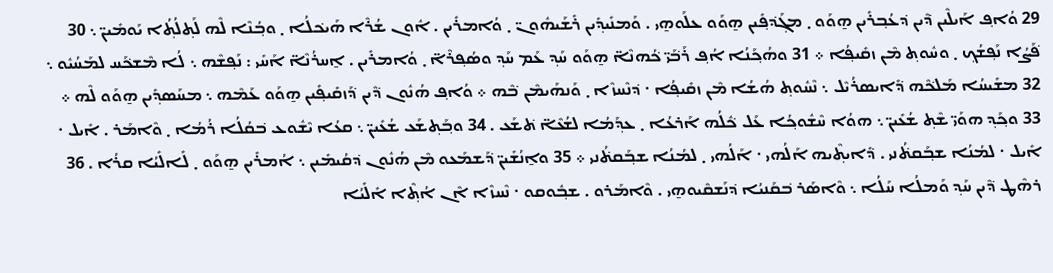29 ܘܳܐܦ݂ ܐܰܝܠܶܝܢ ܕ݁ܶܝܢ ܕ݁ܥܳܒ݂ܪܺܝܢ ܗ̱ܘܰܘ ܂ ܡܓ݂ܰܕ݁ܦ݂ܺܝܢ ܗ̱ܘܰܘ ܥܠܰܘܗ̱ܝ . ܘܰܡܢܺܝܕ݂ܺܝܢ ܪܺܫܰܝܗܽܘܢ̈ ܂ ܘܳܐܡܪܺܝܢ . ܐܽܘܢ ܫܳܪܶܐ ܗܰܝܟ݁ܠܳܐ ܂ ܘܒ݂ܳܢܶܐ ܠܶܗ ܠܰܬ݂ܠܳܬ݂ܳܐ ܝܰܘܡܺܝܢ̈ ܆ 30 ܦ݁ܰܨܳܐ ܢܰܦ݂ܫܳܟ݂ ܂ ܘܚܽܘܬ݂ ܡܶܢ ܙܩܺܝܦ݂ܳܐ ܀ 31 ܘܗܳܟ݂ܰܢܳܐ ܐܳܦ݂ ܪܰܒ݁ܰܝ̈ ܟ݁ܳܗܢܶܐ̈ ܗ̱ܘܰܘ ܚܰܕ݂ ܥܰܡ ܚܰܕ݂ ܘܣܳܦ݂ܪܶܐ̈ ܂ ܘܳܐܡܪܺܝܢ . ܐ̱ܚܪܳܢܶܐ̈ ܐܰܚܺܝ : ܢܰܦ݂ܫܶܗ ܆ ܠܳܐ ܡܶܫܟ݁ܰܚ ܠܡܰܚܳܝܽܘ ܆ 32 ܡܫܺܝܚܳܐ ܡܰܠܟ݁ܶܗ ܕ݁ܺܐܝܣܪܳܝܶܠ ܆ ܢܶܚܽܘܬ݂ ܗܳܫܳܐ ܡܶܢ ܙܩܺܝܦ݂ܳܐ ܁ ܕ݁ܢܶܚܙܶܐ ܂ ܘܰܢܗܰܝܡܶܢ ܒ݁ܶܗ ܀ ܘܳܐܦ݂ ܗܳܢܽܘܢ ܕ݁ܶܝܢ ܕ݁ܰܙܩܺܝܦ݂ܺܝܢ ܗ̱ܘܰܘ ܥܰܡܶܗ ܆ ܡܚܰܣܕ݂ܺܝܢ ܗ̱ܘܰܘ ܠܶܗ ܀ 33 ܘܟ݂ܰܕ݂ ܗܘܰܝ̈ ܫܶܬ݂ ܫܳܥܺܝܢ̈ ܆ ܗܘܳܐ ܚܶܫܽܘܟ݂ܳܐ ܥܰܠ ܟ݁ܽܠܳܗ ܐܰܪܥܳܐ ܂ ܥܕ݂ܰܡܳܐ ܠܫܳܥܶܐ̈ ܬ݁ܫܰܥ . 34 ܘܒ݂ܰܬ݂ܫܰܥ ܫܳܥܺܝܢ̈ ܆ ܩܥܳܐ ܝܶܫܽܘܥ ܒ݁ܩܳܠܳܐ ܪܳܡܳܐ ܂ ܘܶܐܡܰܪ . ܐܺܝܠ ܁ ܐܺܝܠ ܁ ܠܡܳܢܳܐ ܫܒ݂ܰܩܬ݁ܳܢܝ . ܕ݁ܺܐܝܬ݂ܶܝܗ ܐܰܠܳܗܝ ܁ ܐܰܠܳܗܝ ܂ ܠܡܳܢܳܐ ܫܒ݂ܰܩܬ݁ܳܢܝ ܀ 35 ܘܐ̱ܢܳܫܺܝܢ̈ ܕ݁ܰܫܡܰܥܘ ܡܶܢ ܗܳܢܽܘܢ ܕ݁ܩܳܝܡܺܝܢ ܆ ܐܳܡܪܺܝܢ ܗ̱ܘܰܘ ܂ ܠܺܐܠܺܝܳܐ ܩܪܳܐ . 36 ܪܗܶܛ ܕ݁ܶܝܢ ܚܰܕ݂ ܘܰܡܠܳܐ ܚܰܠܳܐ ܆ ܘܶܐܣܰܪ ܒ݁ܩܰܢܝܳܐ ܕ݁ܢܰܫܩܶܝܘܗ̱ܝ . ܘܶܐܡܰܪܘ . ܫܒ݂ܽܘܩܘ ܁ ܢܶܚܙܶܐ ܐܶܢ ܐܳܬ݂ܶܐ ܐܺܠܺܝܳܐ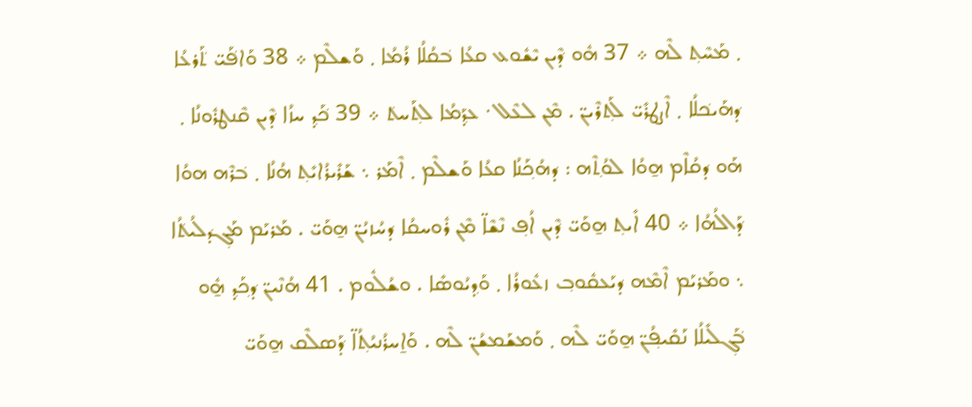܂ ܡܰܚܶܬ݂ ܠܶܗ ܀ 37 ܗܽܘ ܕ݁ܶܝܢ ܝܶܫܽܘܥ ܩܥܳܐ ܒ݁ܩܳܠܳܐ ܪܳܡܳܐ ܂ ܘܰܫܠܶܡ ܀ 38 ܘܰܐܦ݁ܰܝ̈ ܬ݁ܰܪܥܳܐ ܕ݁ܗܰܝܟ݁ܠܳܐ ܂ ܐܶܨܛܪܺܝ̈ ܠܰܬ݂ܪܶܝܢ̈ . ܡܶܢ ܠܥܶܠ ܁ ܥܕ݂ܰܡܳܐ ܠܬ݂ܰܚܬ݁ ܀ 39 ܟ݁ܰܕ݂ ܚܙܳܐ ܕ݁ܶܝܢ ܩܶܢܛܪܽܘܢܳܐ ܂ ܗܰܘ ܕ݁ܩܳܐܶܡ ܗ̱ܘܳܐ ܠܘܳܬ݂ܶܗ : ܕ݁ܗܳܟ݂ܰܢܳܐ ܩܥܳܐ ܘܰܫܠܶܡ ܂ ܐܶܡܰܪ ܆ ܫܰܪܺܝܪܳܐܝܺܬ݂ ܗܳܢܳܐ ܂ ܒ݁ܪܶܗ ܗܘܳܐ ܕ݁ܰܐܠܳܗܳܐ ܀ 40 ܐܺܝܬ݂ ܗ̱ܘܰܝ̈ ܕ݁ܶܝܢ ܐܳܦ݂ ܢܶܫܶܐ̈ ܡܶܢ ܪܽܘܚܩܳܐ ܕ݁ܚܳܙܝܳܢ̈ ܗ̱ܘܰܝ̈ . ܡܰܪܝܰܡ ܡܰܓ݂ܕ݁ܠܳܝܬ݁ܳܐ ܆ ܘܡܰܪܝܰܡ ܐܶܡܶܗ ܕ݁ܝܰܥܩܽܘܒ݂ ܙܥܽܘܪܳܐ ܂ ܘܰܕ݂ܝܳܘܣܺܐ . ܘܫܳܠܽܘܡ . 41 ܗܳܢܶܝܢ̈ ܕ݁ܟ݂ܰܕ݂ ܗ̱ܽܘ ܒ݁ܰܓ݂ܠܺܝܠܳܐ ܢܰܩܺܝܦ݂ܳܢ̈ ܗ̱ܘܰܝ̈ ܠܶܗ ܂ ܘܰܡܫܰܡܫܳܢ̈ ܠܶܗ . ܘܰܐ̱ܚܪܳܢܝܳܬ݂ܳܐ̈ ܕ݁ܰܣܠܶܩ ܗ̱ܘܰܝ̈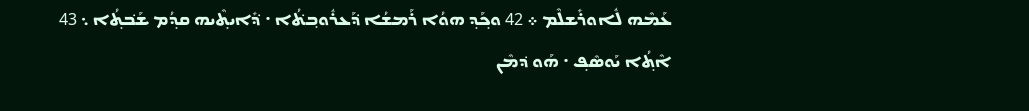ܥܰܡܶܗ ܠܽܐܘܪܺܫܠܶܡ ܀ 42 ܘܟ݂ܰܕ݂ ܗܘܳܐ ܪܰܡܫܳܐ ܕ݁ܰܥܪܽܘܒ݂ܬ݁ܳܐ ܁ ܕ݁ܺܐܝܬ݂ܶܝܗ ܩܕ݂ܳܡ ܫܰܒ݁ܬ݂ܳܐ ܆ 43 ܐܶܬ݂ܳܐ ܝܰܘܣܶܦ݂ ܁ ܗܰܘ ܕ݁ܡܶܢ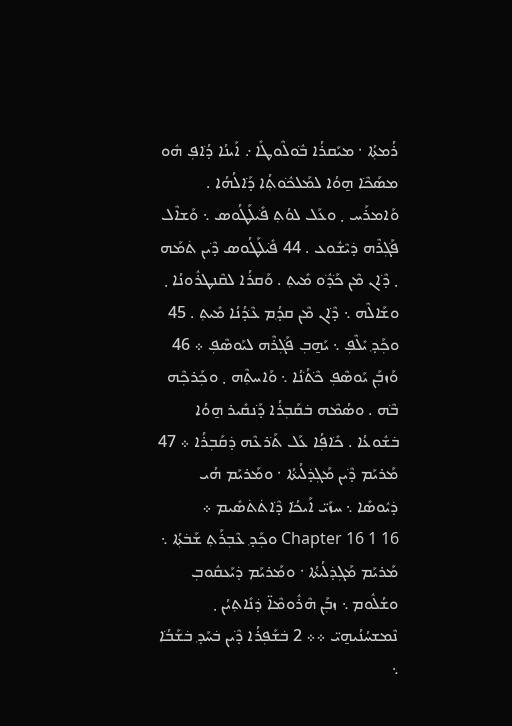ܪܳܡܬ݂ܳܐ ܁ ܡܝܰܩܪܳܐ ܒ݁ܽܘܠܶܘܛܺܐ ܇ ܐܰܝܢܳܐ ܕ݁ܳܐܦ݂ ܗܽܘ ܡܣܰܟ݁ܶܐ ܗ̱ܘܳܐ ܠܡܰܠܟ݁ܽܘܬ݂ܳܐ ܕ݁ܰܐܠܳܗܳܐ . ܘܰܐܡܪܰܚ ܂ ܘܥܰܠ ܠܘܳܬ݂ ܦ݁ܺܝܠܰܛܳܘܣ ܆ ܘܰܫܐܶܠ ܦ݁ܰܓ݂ܪܶܗ ܕ݁ܝܶܫܽܘܥ . 44 ܦ݁ܺܝܠܰܛܳܘܣ ܕ݁ܶܝܢ ܬ݁ܡܰܗ ܂ ܕ݁ܶܐܢ ܡܶܢ ܟ݁ܰܕ݁ܽܘ ܡܺܝܬ݂ . ܘܰܩܪܳܐ ܠܩܶܢܛܪܽܘܢܳܐ ܂ ܘܫܰܐܠܶܗ ܆ ܕ݁ܶܐܢ ܡܶܢ ܩܕ݂ܳܡ ܥܶܕ݁ܳܢܳܐ ܡܺܝܬ݂ . 45 ܘܟ݂ܰܕ݂ ܝܺܠܶܦ݂ ܆ ܝܰܗ̱ܒ݂ ܦ݁ܰܓ݂ܪܶܗ ܠܝܰܘܣܶܦ݂ ܀ 46 ܘܰܙܒ݂ܰܢ ܝܰܘܣܶܦ݂ ܟ݁ܶܬ݁ܳܢܳܐ ܆ ܘܰܐܚܬ݂ܶܗ ܂ ܘܟ݂ܰܪܟ݂ܶܗ ܒ݁ܶܗ . ܘܣܳܡܶܗ ܒ݁ܩܰܒ݂ܪܳܐ ܕ݁ܰܢܩܺܝܪ ܗ̱ܘܳܐ ܒ݁ܫܽܘܥܳܐ . ܟ݁ܺܐܦ݂ܳܐ ܥܰܠ ܬ݁ܰܪܥܶܗ ܕ݁ܩܰܒ݂ܪܳܐ ܀ 47 ܡܰܪܝܰܡ ܕ݁ܶܝܢ ܡܰܓ݂ܕ݁ܠܳܝܬ݁ܳܐ ܁ ܘܡܰܪܝܰܡ ܗܳܝ ܕ݁ܝܽܘܣܺܐ ܆ ܚܙܰܝ̈ ܐܰܝܟ݁ܳܐ ܕ݁ܶܐܬ݁ܬ݁ܣܺܝܡ ܀
16 Chapter 16 1 ܘܟ݂ܰܕ݂ ܥܶܒ݂ܪܰܬ݂ ܫܰܒ݁ܬ݂ܳܐ ܆ ܡܰܪܝܰܡ ܡܰܓ݂ܕ݁ܠܳܝܬ݁ܳܐ ܁ ܘܡܰܪܝܰܡ ܕ݁ܝܰܥܩܽܘܒ݂ ܘܫܳܠܽܘܡ ܆ ܙܒ݂ܰܢ ܗܶܪܽܘܡܶܐ̈ ܕ݁ܢܺܐܬ݂ܝܳܢ ܂ ܢܶܡܫܚܳܢܳܝܗ̱ܝ̈ ܀܀ 2 ܒ݁ܫܰܦ݂ܪܳܐ ܕ݁ܶܝܢ ܒ݁ܚܰܕ݂ ܒ݁ܫܰܒ݁ܳܐ ܆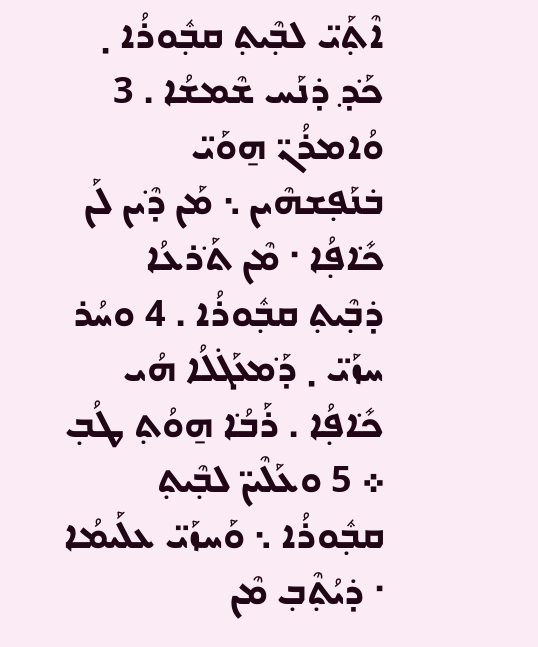ܐܶܬ݂ܰܝ̈ ܠܒ݂ܶܝܬ݂ ܩܒ݂ܽܘܪܳܐ ܂ ܟ݁ܰܕ݂ ܕ݁ܢܰܚ ܫܶܡܫܳܐ . 3 ܘܳܐܡܪܳܢ̈ ܗ̱ܘܰܝ̈ ܒ݁ܢܰܦ݂ܫܗܶܝܢ ܆ ܡܰܢ ܕ݁ܶܝܢ ܠܰܢ ܟ݁ܺܐܦ݂ܳܐ ܁ ܡܶܢ ܬ݁ܰܪܥܳܐ ܕ݁ܒ݂ܶܝܬ݂ ܩܒ݂ܽܘܪܳܐ . 4 ܘܚܳܪ ܚܙܰܝ̈ ܂ ܕ݁ܰܡܥܰܓ݁ܠܳܐ ܗܳܝ ܟ݁ܺܐܦ݂ܳܐ . ܪܰܒ݁ܳܐ ܗ̱ܘܳܬ݂ ܛܳܒ݂ ܀ 5 ܘܥܰܠܶܝܢ̈ ܠܒ݂ܶܝܬ݂ ܩܒ݂ܽܘܪܳܐ ܆ ܘܰܚܙܰܝ̈ ܥܠܰܝܡܳܐ ܁ ܕ݁ܝܳܬ݂ܶܒ݂ ܡܶܢ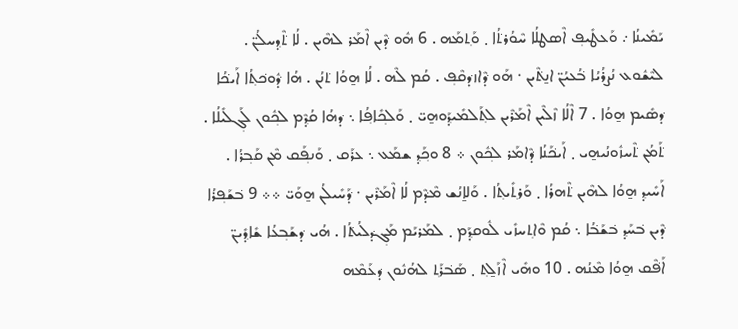ܝܰܡܺܝܢܳܐ ܇ ܘܰܥܛܺܝܦ݂ ܐܶܣܛܠܳܐ ܚܶܘܳܪܬ݁ܳܐ ܂ ܘܰܬ݂ܡܰܗ . 6 ܗܽܘ ܕ݁ܶܝܢ ܐܶܡܰܪ ܠܗܶܝܢ . ܠܳܐ ܬ݁ܶܕ݂ܚܠܳܢ̈ . ܠܝܶܫܽܘܥ ܢܳܨܪܳܝܳܐ ܒ݁ܳܥܝܳܢ̈ ܐܢ̱ܬ݁ܶܝܢ ܁ ܗܰܘ ܕ݁ܶܐܙܕ݁ܩܶܦ݂ . ܩܳܡ ܠܶܗ . ܠܳܐ ܗ̱ܘܳܐ ܬ݁ܢܳܢ . ܗܳܐ ܕ݁ܽܘܟ݁ܬ݂ܳܐ ܐܰܝܟ݁ܳܐ ܕ݁ܣܺܝܡ ܗ̱ܘܳܐ . 7 ܐܶܠܳܐ ܙܶܠܶܝܢ ܐܶܡܰܪܶܝܢ ܠܬ݂ܰܠܡܺܝܕ݂ܰܘܗ̱ܝ̈ ܂ ܘܰܠܟ݂ܺܐܦ݂ܳܐ ܆ ܕ݁ܗܳܐ ܩܳܕ݂ܶܡ ܠܟ݂ܽܘܢ ܠܰܓ݂ܠܺܝܠܳܐ . ܬ݁ܰܡܳܢ ܬ݁ܶܚܙܽܘܢܳܝܗ̱ܝ ܂ ܐܰܝܟ݁ܰܢܳܐ ܕ݁ܶܐܡܰܪ ܠܟ݂ܽܘܢ ܀ 8 ܘܟ݂ܰܕ݂ ܫܡܰܥ ܆ ܥܪܰܩ ܂ ܘܰܢܦ݂ܰܩ ܡܶܢ ܩܰܒ݂ܪܳܐ . ܐܰܚܺܝܕ݂ ܗ̱ܘܳܐ ܠܗܶܝܢ ܬ݁ܶܗܪܳܐ ܂ ܘܰܪܬ݂ܺܝܬ݂ܳܐ . ܘܰܠܐ̱ܢܳܫ ܡܶܕ݁ܶܡ ܠܳܐ ܐܶܡܰܪܶܝܢ ܁ ܕ݁ܰܚܺܝܠܳܢ ܗ̱ܘܰܝ̈ ܀܀ 9 ܒ݁ܫܰܦ݂ܪܳܐ ܕ݁ܶܝܢ ܒ݁ܚܰܕ݂ ܒ݁ܫܰܒ݁ܳܐ ܆ ܩܳܡ ܘܶܐܬ݂ܚܙܺܝ ܠܽܘܩܕ݂ܰܡ ܂ ܠܡܰܪܝܰܡ ܡܰܓ݂ܕ݁ܠܳܝܬ݁ܳܐ . ܗܳܝ ܕ݁ܫܰܒ݂ܥܳܐ ܫܺܐܕ݂ܺܝܢ̈ ܐܰܦ݁ܶܩ ܗ̱ܘܳܐ ܡܶܢܳܗ . 10 ܘܗܺܝ ܐܶܙܰܠ̱ܬ݂ ܂ ܣܰܒ݁ܪܰܬ݂ ܠܗܳܢܽܘܢ ܕ݁ܥܰܡܶܗ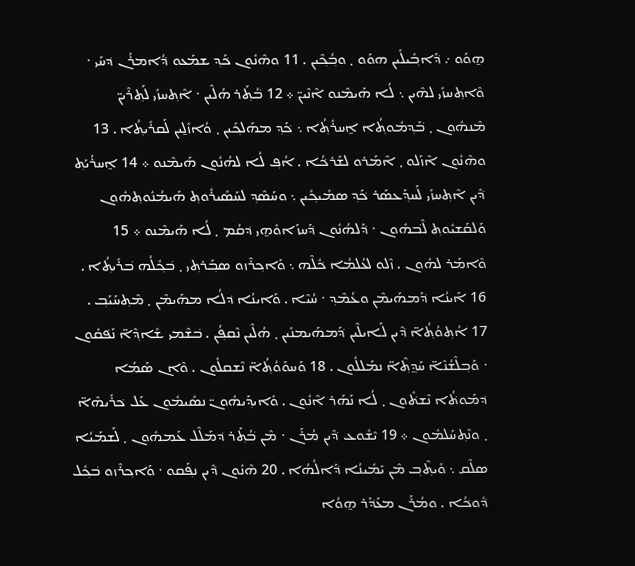ܗ̱ܘܰܘ ܇ ܕ݁ܰܐܒ݂ܺܝܠܺܝܢ ܗܘܰܘ ܂ ܘܒ݂ܳܟ݂ܶܝܢ . 11 ܘܗܶܢܽܘܢ ܟ݁ܰܕ݂ ܫܡܰܥܘ ܕ݁ܳܐܡܪܳܢ ܕ݁ܚܰܝ ܁ ܘܶܐܬ݂ܚܙܺܝ ܠܗܶܝܢ ܆ ܠܳܐ ܗܰܝܡܶܢܘ ܐܶܢܶܝܢ̈ ܀ 12 ܒ݁ܳܬ݂ܰܪ ܗܳܠܶܝܢ ܁ ܐܶܬ݂ܚܙܺܝ ܠܰܬ݂ܪܶܝܢ̈ ܡܶܢܗܽܘܢ ܂ ܒ݁ܰܕ݂ܡܽܘܬ݂ܳܐ ܐ̱ܚܪܺܬ݂ܳܐ ܆ ܟ݁ܰܕ݂ ܡܗܰܠܟ݂ܺܝܢ ܂ ܘܳܐܙܺܠ̱ܝܢ ܠܰܩܪܺܝܬ݂ܳܐ . 13 ܘܗܶܢܽܘܢ ܐܶܙܰܠܘ ܂ ܐܶܡܰܪܘ ܠܫܰܪܟ݁ܳܐ . ܐܳܦ݂ ܠܳܐ ܠܗܳܢܽܘܢ ܗܰܝܡܶܢܘ ܀ 14 ܐ̱ܚܪܳܝܰܬ݂ ܕ݁ܶܝܢ ܐܶܬ݂ܚܙܺܝ ܠܰܚܕ݂ܰܥܣܰܪ ܟ݁ܰܕ݂ ܣܡܺܝܟ݂ܺܝܢ ܆ ܘܚܰܣܶܕ݂ ܠܚܰܣܺܝܪܽܘܬ݂ ܗܰܝܡܳܢܽܘܬ݂ܗܽܘܢ ܘܰܠܩܰܫܝܽܘܬ݂ ܠܶܒ݁ܗܽܘܢ ܁ ܕ݁ܰܠܗܳܢܽܘܢ ܕ݁ܰܚܙܰܐܘܽܗ̱ܝ ܕ݁ܩܳܡ ܂ ܠܳܐ ܗܰܝܡܶܢܘ ܀ 15 ܘܶܐܡܰܪ ܠܗܽܘܢ . ܙܶܠܘ ܠܥܳܠܡܳܐ ܟ݁ܽܠܶܗ ܆ ܘܰܐܟ݂ܪܶܙܘ ܣܒ݂ܰܪܬ݂ܝ ܂ ܒ݁ܟ݂ܽܠܳܗ ܒ݁ܪܺܝܬ݂ܳܐ . 16 ܐܰܝܢܳܐ ܕ݁ܰܡܗܰܝܡܶܢ ܘܥܳܡܶܕ݂ ܁ ܚܳܝܶܐ . ܘܰܐܝܢܳܐ ܕ݁ܠܳܐ ܡܗܰܝܡܶܢ ܂ ܡܶܬ݂ܚܰܝܰܒ݂ . 17 ܐܳܬ݂ܘܳܬ݂ܳܐ̈ ܕ݁ܶܝܢ ܠܰܐܝܠܶܝܢ ܕ݁ܰܡܗܰܝܡܢܺܝܢ ܂ ܗܳܠܶܝܢ ܢܶܩܦ݂ܳܢ . ܒ݁ܫܶܡܝ ܫܺܐܕ݂ܶܐ̈ ܢܰܦ݁ܩܽܘܢ ܁ ܘܰܒ݂ܠܶܫܳܢܶܐ̈ ܚܰܕ݂̱ܬ݂ܶܐ̈ ܢܡܰܠܠܽܘܢ . 18 ܘܰܚܘܰܘܳܬ݂ܳܐ̈ ܢܶܫܩܠܽܘܢ . ܘܶܐܢ ܣܰܡܳܐ ܕ݁ܡܰܘܬ݁ܳܐ ܢܶܫܬ݁ܽܘܢ ܂ ܠܳܐ ܢܰܗܰܪ ܐܶܢܽܘܢ . ܘܺܐܝܕ݂ܰܝܗܽܘܢ̈ ܢܣܺܝܡܽܘܢ ܥܰܠ ܟ݁ܪܺܝܗܶܐ̈ ܂ ܘܢܶܬ݂ܚܰܠܡܽܘܢ ܀ 19 ܝܶܫܽܘܥ ܕ݁ܶܝܢ ܡܳܪܰܢ ܁ ܡܶܢ ܒ݁ܳܬ݂ܰܪ ܕ݁ܡܰܠܶܠ ܥܰܡܗܽܘܢ ܂ ܠܰܫܡܰܝܳܐ ܣܠܶܩ ܆ ܘܺܝܬ݂ܶܒ݂ ܡܶܢ ܝܰܡܺܝܢܳܐ ܕ݁ܰܐܠܳܗܳܐ . 20 ܗܶܢܽܘܢ ܕ݁ܶܝܢ ܢܦ݂ܰܩܘ ܁ ܘܰܐܟ݂ܪܶܙܘ ܒ݁ܟ݂ܽܠ ܕ݁ܽܘܟ݁ܳܐ . ܘܡܳܪܰܢ ܡܥܰܕ݁ܰܪ ܗ̱ܘܳܐ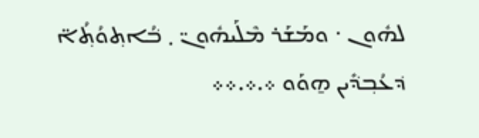ܠܗܽܘܢ ܁ ܘܡܰܫܰܪ ܡܶܠܰܝܗܽܘܢ̈ ܂ ܒ݁ܳܐܬ݂ܘܳܬ݂ܳܐ̈ ܕ݁ܥܳܒ݂ܕ݁ܺܝܢ ܗ̱ܘܰܘ ܀.܀.܀܀